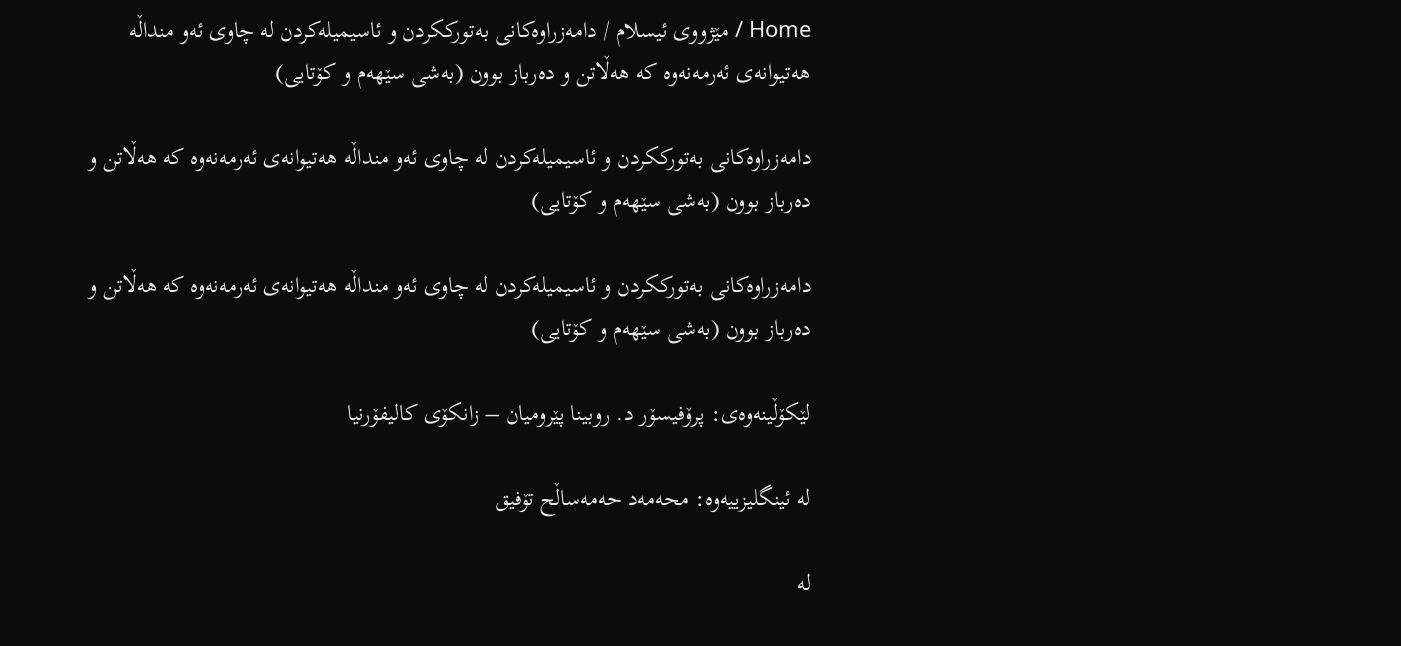Home / مێژووی ئیسلام / دامەزراوەکانی بەتورککردن و ئاسیمیلەکردن لە چاوی ئەو منداڵە هەتیوانەی ئەرمەنەوە کە هەڵاتن و دەرباز بوون (بەشی سێهەم و کۆتایی)

دامەزراوەکانی بەتورککردن و ئاسیمیلەکردن لە چاوی ئەو منداڵە هەتیوانەی ئەرمەنەوە کە هەڵاتن و دەرباز بوون (بەشی سێهەم و کۆتایی)

دامەزراوەکانی بەتورککردن و ئاسیمیلەکردن لە چاوی ئەو منداڵە هەتیوانەی ئەرمەنەوە کە هەڵاتن و دەرباز بوون (بەشی سێهەم و کۆتایی)

لێکۆڵینەوەی: پرۆفیسۆر د. روبینا پێرومیان – زانکۆی کالیفۆرنیا

لە ئینگلیزییەوە: محەمەد حەمەساڵح تۆفیق

لە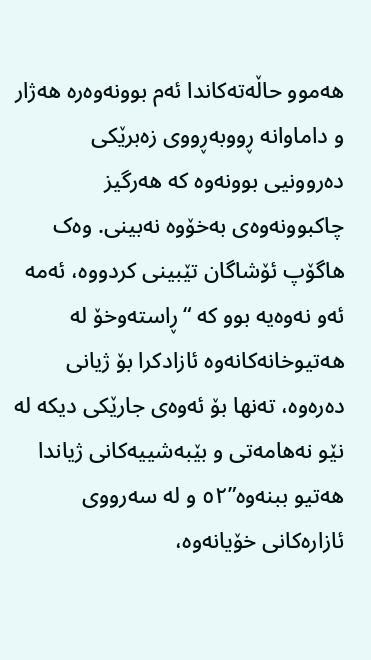هەموو حاڵەتەکاندا ئەم بوونەوەرە هەژار و داماوانە ڕووبەڕووی زەبرێکی دەروونیی بوونەوە کە هەرگیز چاکبوونەوەی بەخۆوە نەبینی. وەک هاگۆپ ئۆشاگان تێبینی کردووە، ئەمە ئەو نەوەیە بوو کە “ڕاستەوخۆ لە هەتیوخانەکانەوە ئازادکرا بۆ ژیانی دەرەوە، تەنها بۆ ئەوەی جارێکی دیکە لە نێو نەهامەتی و بێبەشییەکانی ژیاندا هەتیو ببنەوە”٥٢ و لە سەرووی ئازارەکانی خۆیانەوە،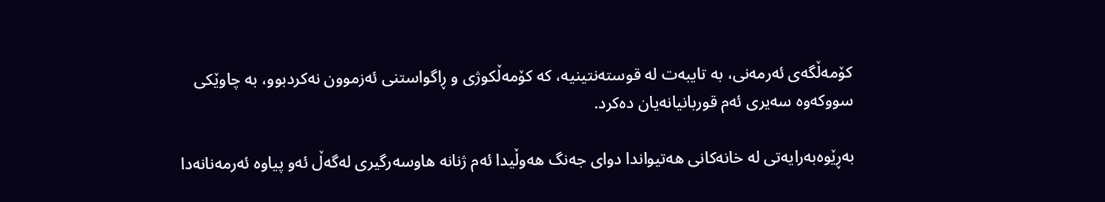کۆمەڵگەی ئەرمەنی، بە تایبەت لە قوستەنتینیە، کە کۆمەڵکوژی و ڕاگواستنی ئەزموون نەکردبوو، بە چاوێکی سووکەوە سەیری ئەم قوربانیانەیان دەکرد.

بەڕێوەبەرایەتی لە خانەکانی هەتیواندا دوای جەنگ هەوڵیدا ئەم ژنانە هاوسەرگیری لەگەڵ ئەو پیاوە ئەرمەنانەدا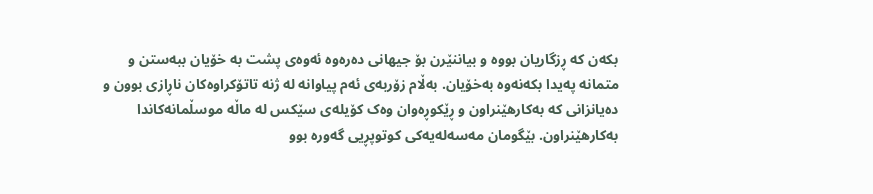بکەن کە ڕزگاریان بووە و بیاننێرن بۆ جیهانی دەرەوە ئەوەی پشت بە خۆیان ببەستن و متمانە پەیدا بکەنەوە بەخۆیان. بەڵام زۆربەی ئەم پیاوانە لە ژنە تاتۆکراوەکان ناڕازی بوون و دەیانزانی کە بەکارهێنراون و ڕێکوڕەوان وەک کۆیلەی سێکس لە ماڵە موسڵمانەکاندا بەکارهێنراون. بێگومان مەسەلەیەکی کوتوپڕیی گەورە بوو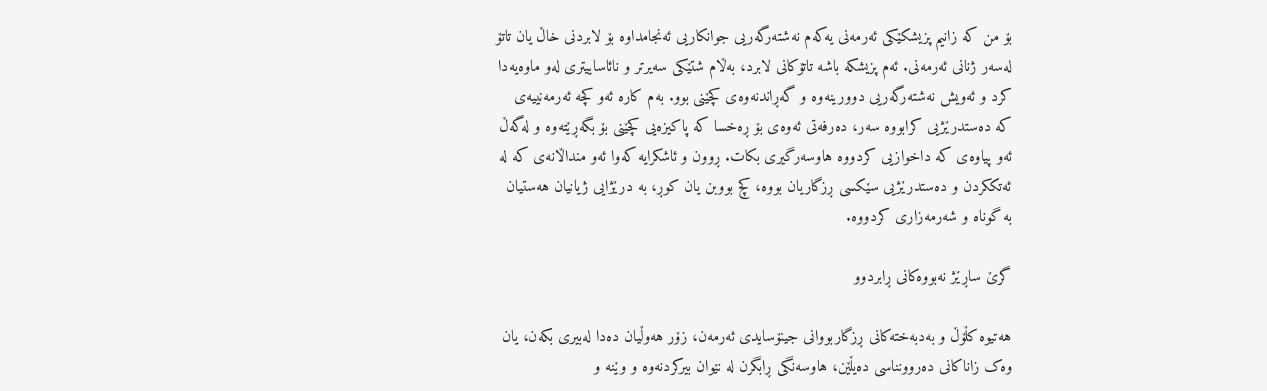بۆ من کە زانیم پزیشکێکی ئەرمەنی یەکەم نەشتەرگەریی جوانکاریی ئەنجامداوە بۆ لابردنی خاڵ یان تاتۆ لەسەر ژنانی ئەرمەنی. ئەم پزیشکە باشە تاتۆکانی لابرد، بەڵام شتێکی سەیرتر و نائاساییتری لەو ماوەیەدا کرد و ئەویش نەشتەرگەریی دوورینەوە و گەڕاندنەوەی کچێنی بوو. بەم کارە ئەو کچە ئەرمەنییەی کە دەستدرێژیی کرابووە سەر، دەرفەتی ئەوەی بۆ ڕەخسا کە پاکیزەیی کچێنی بۆ بگەڕێتەوە و لەگەڵ ئەو پیاوەی کە داخوازیی کردووە هاوسەرگیری بکات. ڕوون و ئاشکرایە کەوا ئەو منداڵانەی کە لە ئەتککردن و دەستدرێژیی سێکسی ڕزگاریان بووە، كچ بووبن یان کوڕ، بە درێژایی ژیانیان هەستیان بە گوناه و شەرمەزاری کردووە.

گرێ ساڕێژ نەبووەکانی ڕابردوو

هەتیوە کڵۆڵ و بەدبەختەکانی ڕزگاربووانی جینۆسایدی ئەرمەن، زۆر هەوڵیان دەدا لەبیری بکەن، یان وەک زاناکانی دەروونناسی دەیڵێن، هاوسەنگی ڕابگرن لە نێوان بیرکردنەوە و وێنە و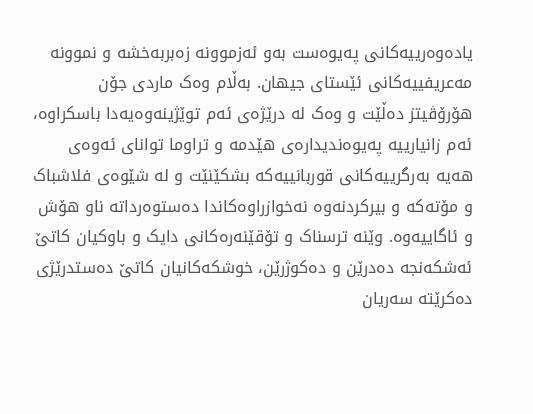یادەوەرییەکانی پەیوەست بەو ئەزموونە زەبربەخشە و نموونە مەعریفییەکانی ئێستای جیهان. بەڵام وەک ماردی جۆن هۆرۆڤیتز دەڵێت و وەک لە درێژەی ئەم توێژینەوەیەدا باسکراوە، ئەم زانیارییە پەیوەندیدارەی هێدمە و تراوما توانای ئەوەی هەیە بەرگرییەکانی قوربانییەکە بشکێنێت و لە شێوەی فلاشباک و مۆتەکە و بیرکردنەوە نەخوازراوەکاندا دەستوەرداتە ناو هۆش و ئاگاییەوە. وێنە ترسناک و تۆقێنەرەکانی دایک و باوکیان کاتێ ئەشکەنجە دەدرێن و دەکوژرێن، خوشکەکانیان کاتێ دەستدرێژی دەکرێتە سەریان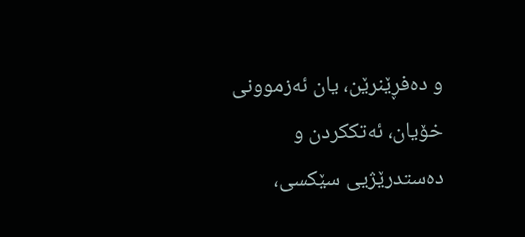و دەفڕێنرێن، یان ئەزموونی خۆیان، ئەتککردن و دەستدرێژیی سێکسی،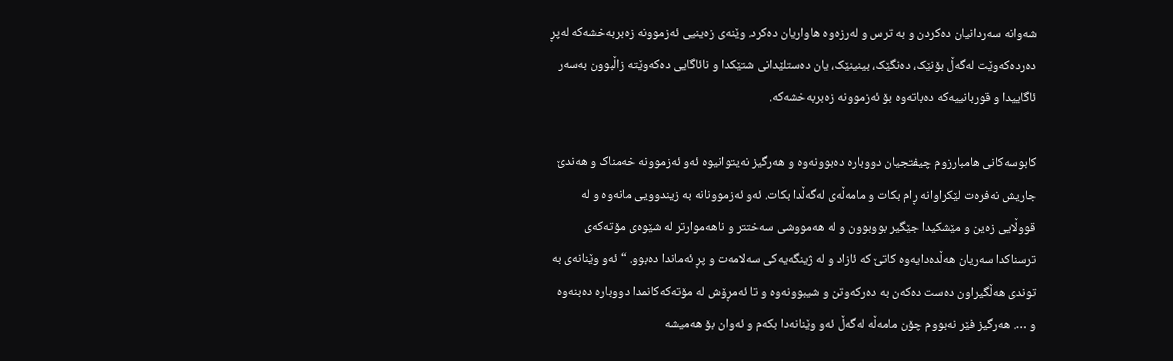شەوانە سەردانیان دەکردن و بە ترس و لەرزەوە هاواریان دەکرد. وێنەی زەینیی ئەزموونە زەبربەخشەکە لەپڕ دەردەکەوێت لەگەڵ بۆنێک، دەنگێک، بینینێک، یان دەستلێدانی شتێکدا و نائاگایی دەکەوێتە زاڵبوون بەسەر ئاگاییدا و قوربانییەکە دەباتەوە بۆ ئەزموونە زەبربەخشەکە.

کابوسەکانی هامبارزوم چیفتجیان دووبارە دەبوونەوە و هەرگیز نەیتوانیوە ئەو ئەزموونە خەمناک و هەندێ جاریش نەفرەت لێکراوانە ڕام بکات و مامەڵەی لەگەڵدا بکات. ئەو ئەزموونانە بە زیندوویی مانەوە و لە قووڵایی زەین و مێشکیدا جێگیر بووبوون و لە هەمووشی سەختتر و ناهەموارتر لە شێوەی مۆتەکەی ترسناکدا سەریان هەڵدەدایەوە کاتێ کە ئازاد و لە ژینگەیەکی سەلامەت و پڕ ئەماندا دەبوو. “ئەو وێنانەی بە توندی هەڵگیراون دەست دەکەن بە دەرکەوتن و شیبوونەوە و تا ئەمڕۆش لە مۆتەکەکانمدا دووبارە دەبنەوە و …. هەرگیز فێر نەبووم چۆن مامەڵە لەگەڵ ئەو وێنانەدا بکەم و ئەوان بۆ هەمیشە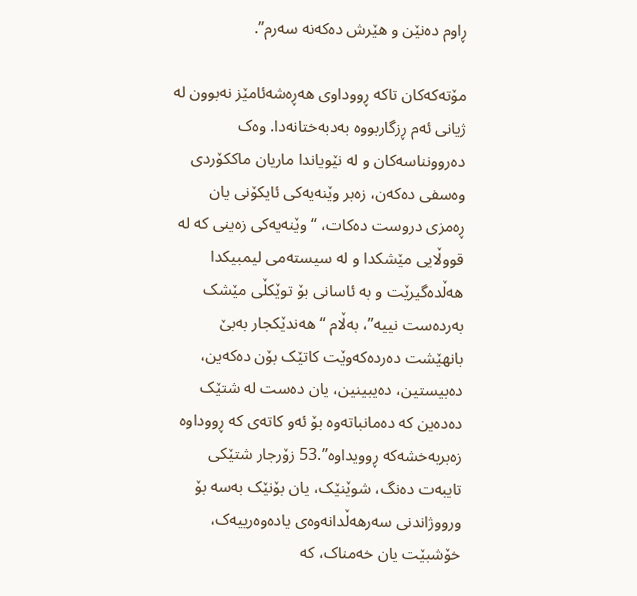ڕاوم دەنێن و هێرش دەکەنە سەرم”.

مۆتەکەکان تاکە ڕووداوی هەڕەشەئامێز نەبوون لە ژیانی ئەم ڕزگاربووە بەدبەختانەدا. وەک دەروونناسەکان و لە نێویاندا ماریان ماککۆردی وەسفی دەکەن، زەبر وێنەیەکی ئایکۆنی یان ڕەمزی دروست دەکات، “وێنەیەکی زەینی کە لە قووڵایی مێشکدا و لە سیستەمی لیمبیکدا هەڵدەگیرێت و بە ئاسانی بۆ توێکڵی مێشک بەردەست نییە”، بەڵام “هەندێکجار بەبێ بانهێشت دەردەکەوێت کاتێک بۆن دەکەین، دەبیستین، دەیبینین، یان دەست لە شتێک دەدەین کە دەمانباتەوە بۆ ئەو کاتەی کە ڕووداوە زەبربەخشەکە ڕوویداوە”.53 زۆرجار شتێکی تایبەت دەنگ، شوێنێک، یان بۆنێک بەسە بۆ ورووژاندنی سەرهەڵدانەوەی یادەوەرییەک، خۆشبێت یان خەمناک، کە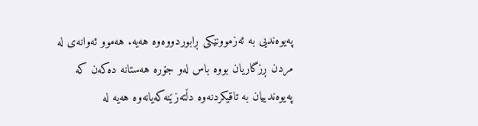پەیوەندیی بە ئەزموونێکی ڕابوردووەوە هەیە. هەموو ئەوانەی لە مردن ڕزگاریان بووە باس لەو جۆرە هەستانە دەکەن کە پەیوەندییان بە تاقیکردنەوە دڵتەزێنەکەیانەوە هەیە لە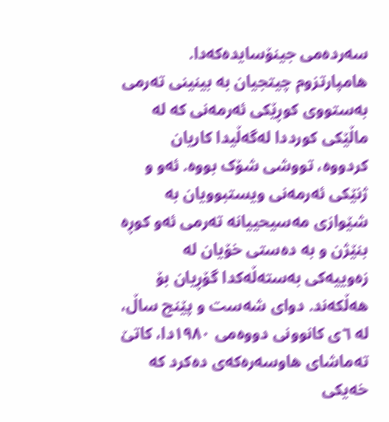سەردەمی جینۆسایدەکەدا. هامپارتزوم چیتجیان بە بینینی تەرمی بەستووی کوڕێکی ئەرمەنی کە لە ماڵێکی کورددا لەگەڵیدا کاریان کردووە، تووشی شۆک بووە. ئەو و ژنێکی ئەرمەنی ویستبوویان بە شێوازی مەسیحییانە تەرمی ئەو کوڕە بنێژن و بە دەستی خۆیان لە زەوییەکی بەستەڵەکدا گۆڕیان بۆ هەڵکەند. دوای شەست و پێنج ساڵ، لە ٦ی کانوونی دووەمی ١٩٨٠دا، کاتێ تەماشای هاوسەرەکەی دەکرد کە خەیکی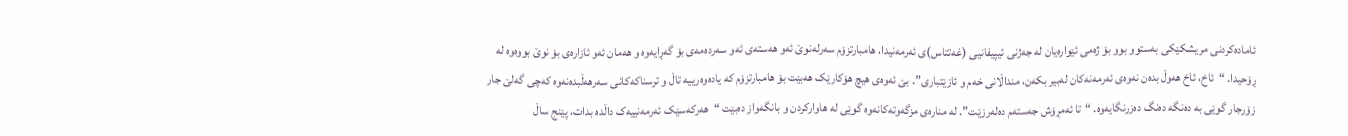ئامادەکردنی مریشکێکی بەستوو بوو بۆ ژەمی ئێوارەیان لە جەژنی ئیپیفانیی (غەتتاس)ی ئەرمەنیدا، هامبارتزۆم سەرلەنوێ ئەو هەستەی ئەو سەردەمەی بۆ گەڕایەوە و هەمان ئەو ئازارەی بۆ نوێ بووەوە لە ڕۆحیدا. “ئاخ، ئاخ هەوڵ بدەن نەوەی ئەرمەنەکان لەبیر بکەن، منداڵانی خەم و ئازێتباری”. بێ ئەوەی هیچ هۆکارێک هەبێت بۆ هامبارتزۆم کە یادەوەرییە تاڵ و ترسناکەکانی سەرهەڵبدەنەوە کەچی گەلێ جار زۆرجار گوێی بە دەنگە دەنگ دەزرنگایەوە. “تا ئەمڕۆش جەستەم دەلەرزێت”. لە منارەی مزگەوتەکانەوە گوێی لە هاوارکردن و بانگەواز دەبێت “هەرکەسێک ئەرمەنییەک داڵدە بدات، پێنج ساڵ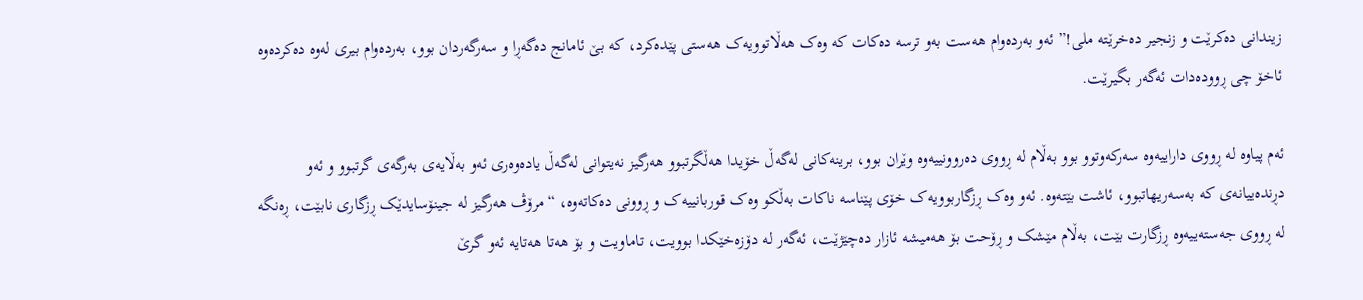زیندانی دەکرێت و زنجیر دەخرێتە ملی!” ئەو بەردەوام هەست بەو ترسە دەکات کە وەک هەڵاتوویەک هەستی پێدەکرد، کە بێ ئامانج دەگەڕا و سەرگەردان بوو، بەردەوام بیری لەوە دەکردەوە ئاخۆ چی ڕوودەدات ئەگەر بگیرێت.

ئەم پیاوە لە ڕووی داراییەوە سەرکەوتوو بوو بەڵام لە ڕووی دەروونییەوە وێران بوو، برینەکانی لەگەڵ خۆیدا هەڵگرتبوو هەرگیز نەیتوانی لەگەڵ یادەوەری ئەو بەڵایەی بەرگەی گرتبوو و ئەو دڕندەییانەی کە بەسەریهاتبوو، ئاشت بێتەوە. ئەو وەک ڕزگاربوویەک خۆی پێناسە ناکات بەڵکو وەک قوربانییەک و ڕوونی دەکاتەوە، “مرۆڤ هەرگیز لە جینۆسایدێک ڕزگاری نابێت، ڕەنگە لە ڕووی جەستەییەوە ڕزگارت بێت، بەڵام مێشک و ڕۆحت بۆ هەمیشە ئازار دەچێژێت، ئەگەر لە دۆزەخێکدا بوویت، تاماویت و بۆ هەتا هەتایە ئەو گرێ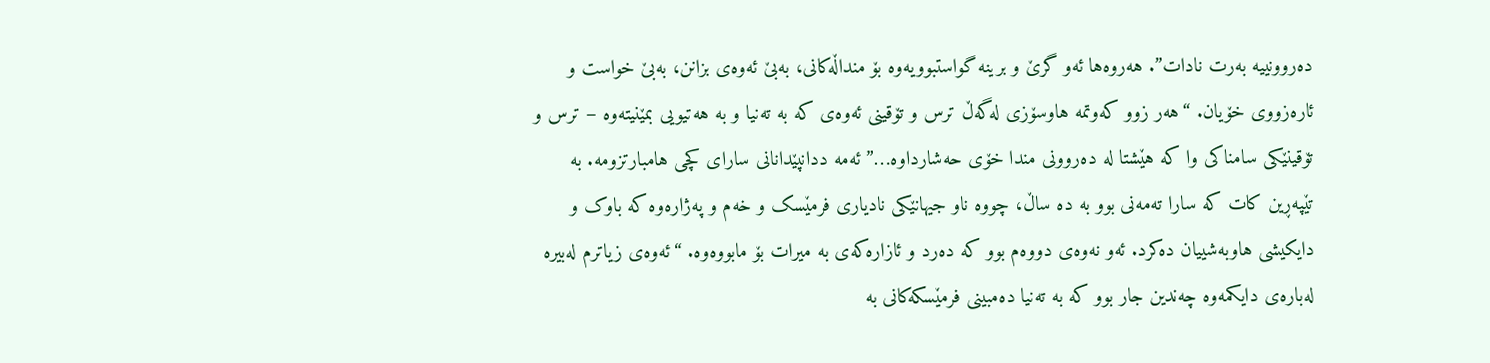دەروونییە بەرت نادات”. هەروەها ئەو گرێ و برینە گواستبوویەوە بۆ منداڵەکانی، بەبێ ئەوەی بزانن، بەبێ خواست و ئارەزووی خۆیان. “هەر زوو کەوتمە هاوسۆزی لەگەڵ ترس و تۆقینی ئەوەی کە بە تەنیا و بە هەتیویی بمێنیتەوە – ترس و تۆقینێکی سامناکی وا کە هێشتا لە دەروونی مندا خۆی حەشارداوە…” ئەمە ددانپێدانانی سارای کچی هامبارتزومە. بە تێپەڕین کات کە سارا تەمەنی بوو بە دە ساڵ، چووە ناو جیهانێکی نادیاری فرمێسک و خەم و پەژارەوە کە باوک و دایکیشی هاوبەشییان دەکرد. ئەو نەوەی دووەم بوو کە دەرد و ئازارەکەی بە میرات بۆ مابووەوە. “ئەوەی زیاترم لەبیرە لەبارەی دایکمەوە چەندین جار بوو کە بە تەنیا دەمبینی فرمێسکەکانی بە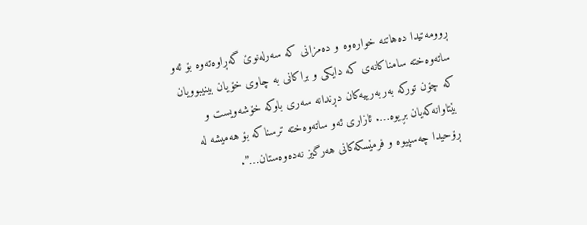ڕوومەتیدا دەهاتنە خوارەوە و دەمزانی کە سەرلەنوێ گەڕاوەتەوە بۆ ئەو ساتەوەختە سامناکانەی کە دایکی و براکانی بە چاوی خۆیان بینیبوویان کە چۆن تورکە بەربەرییەکان دڕندانە سەری باوکە خۆشەویست و بێتاوانەکەیان بڕیوە…. ئازاری ئەو ساتەوەختە ترسناکە بۆ هەمیشە لە ڕۆحیدا چەسپیوە و فرمێسکەکانی هەرگیز نەدەوەستان…”.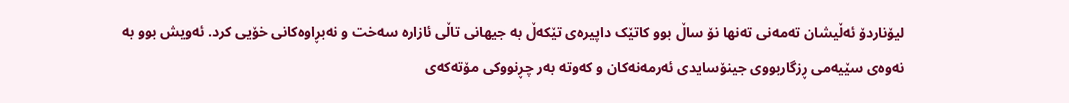لیۆناردۆ ئەڵیشان تەمەنی تەنها نۆ ساڵ بوو کاتێک داپیرەی تێکەڵ بە جیهانی تاڵی ئازارە سەخت و نەبڕاوەکانی خۆیی کرد. ئەویش بوو بە نەوەی سێیەمی ڕزگاربووی جینۆسایدی ئەرمەنەکان و کەوتە بەر چڕنووکی مۆتەکەی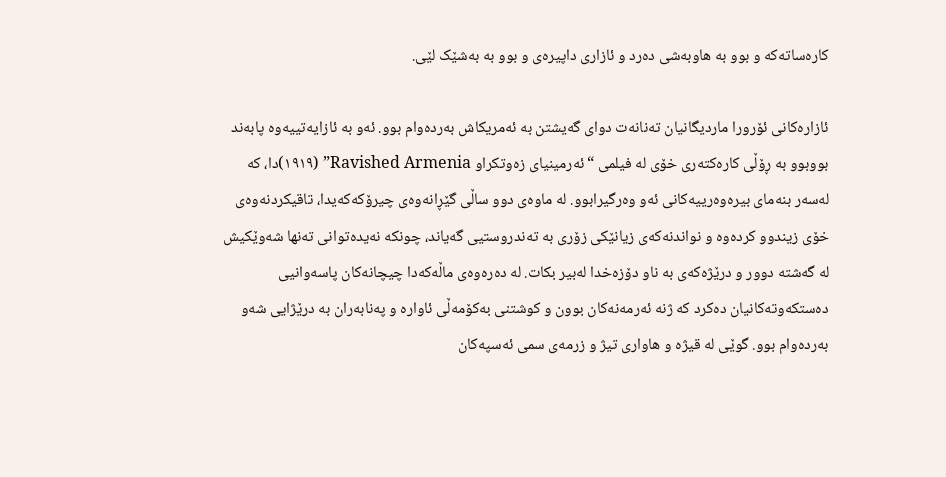کارەساتەکە و بوو بە هاوبەشی دەرد و ئازاری داپیرەی و بوو بە بەشێک لێی.

ئازارەکانی ئۆرورا ماردیگانیان تەنانەت دوای گەیشتن بە ئەمریکاش بەردەوام بوو. ئەو بە ئازایەتییەوە پابەند بووبوو بە ڕۆڵی کارەکتەری خۆی لە فیلمی “ئەرمینیای زەوتکراو Ravished Armenia” (١٩١٩)دا، کە لەسەر بنەمای بیرەوەرییەکانی ئەو وەرگیرابوو. لە ماوەی دوو ساڵی گێڕانەوەی چیرۆکەکەیدا، تاقیکردنەوەی خۆی زیندوو کردەوە و نواندنەکەی زیانێکی زۆری بە تەندروستیی گەیاند، چونکە نەیدەتوانی تەنها شەوێکیش لە گەشتە دوور و درێژەکەی بە ناو دۆزەخدا لەبیر بکات. لە دەرەوەی ماڵەکەدا چیچانەکان پاسەوانیی دەستکەوتەکانیان دەکرد کە ژنە ئەرمەنەکان بوون و کوشتنی بەکۆمەڵی ئاوارە و پەنابەران بە درێژایی شەو بەردەوام بوو. گوێی لە قیژە و هاواری تیژ و زرمەی سمی ئەسپەکان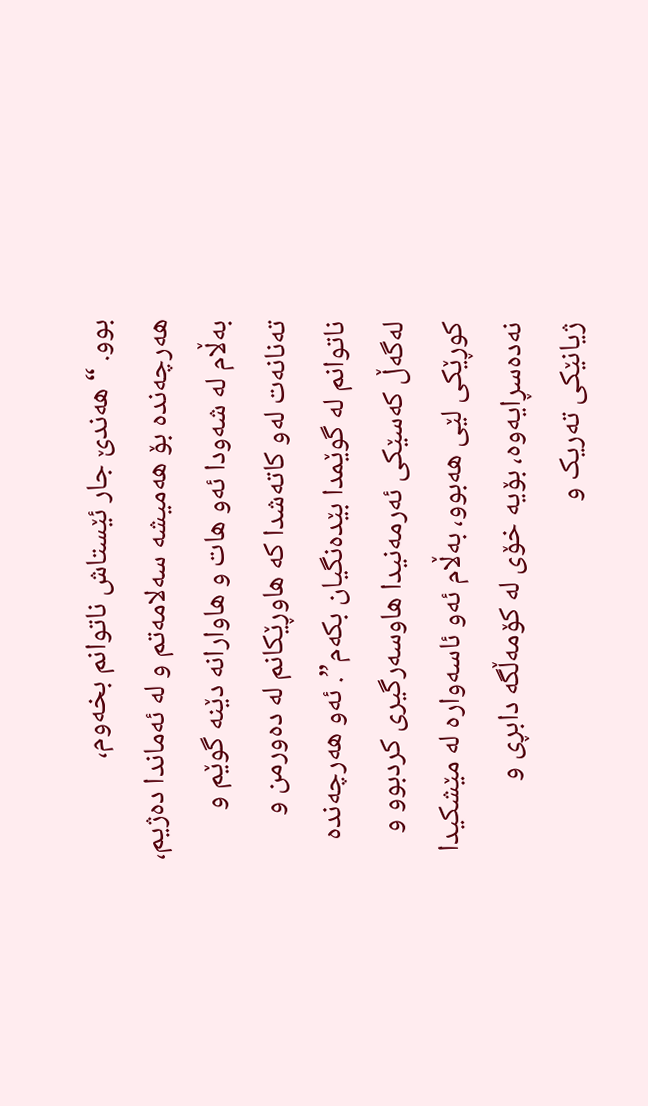بوو. “هەندێ جار ئێستاش ناتوانم بخەوم، هەرچەندە بۆ هەمیشە سەلامەتم و لە ئەماندا دەژیم، بەڵام لە شەودا ئەو هات و هاوارانە دێنە گوێم و تەنانەت لەو کاتەشدا کە هاوڕێکانم لە دەورمن و ناتوانم لە گوێمدا بێدەنگیان بکەم”. ئەو هەرچەندە لەگەڵ کەسێکی ئەرمەنیدا هاوسەرگیری کردبوو و کوڕێکی لێی هەبوو، بەڵام ئەو ئاسەوارە لە مێشکیدا نەدەسڕایەوە، بۆیە خۆی لە کۆمەڵگە دابڕی و ژیانێکی تەریک و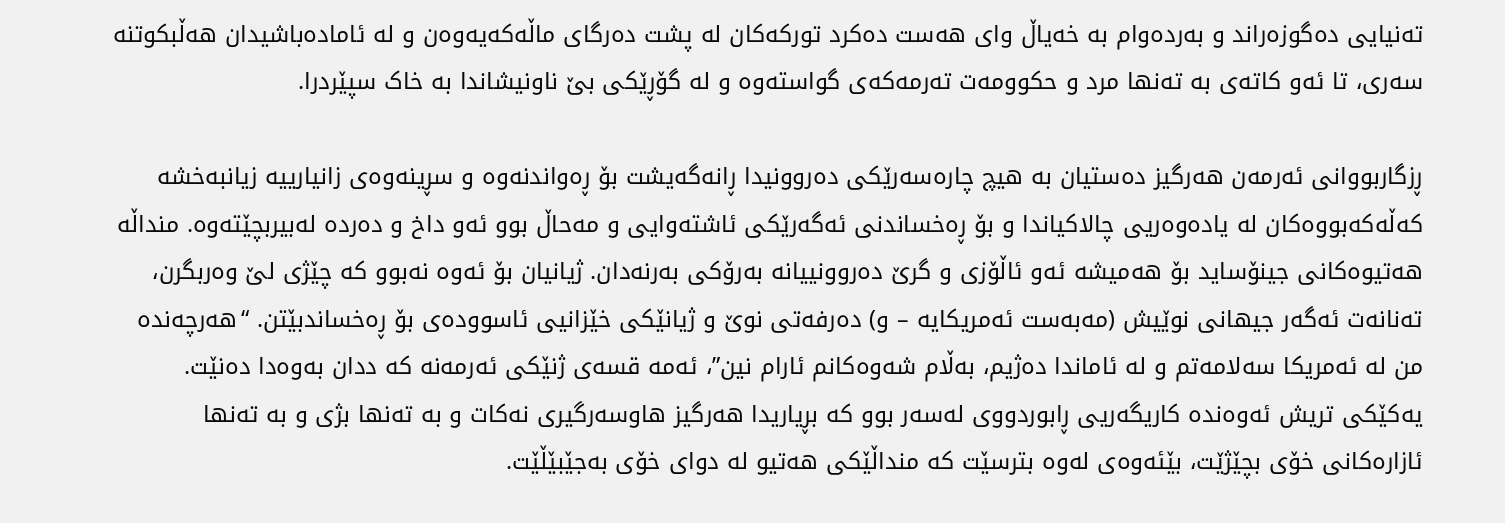تەنیایی دەگوزەراند و بەردەوام بە خەیاڵ وای هەست دەکرد تورکەکان لە پشت دەرگای ماڵەکەیەوەن و لە ئامادەباشیدان هەڵبکوتنە سەری، تا ئەو کاتەی بە تەنها مرد و حکوومەت تەرمەکەی گواستەوە و لە گۆڕێکی بێ ناونیشاندا بە خاک سپێردرا.

ڕزگاربووانی ئەرمەن هەرگیز دەستیان بە هیچ چارەسەرێکی دەروونیدا ڕانەگەیشت بۆ ڕەواندنەوە و سڕینەوەی زانیارییە زیانبەخشە کەڵەکەبووەکان لە یادەوەریی چالاکیاندا و بۆ ڕەخساندنی ئەگەرێکی ئاشتەوایی و مەحاڵ بوو ئەو داخ و دەردە لەبیربچێتەوە. منداڵە هەتیوەکانی جینۆساید بۆ هەمیشە ئەو ئاڵۆزی و گرێ دەروونییانە بەرۆکی بەرنەدان. ژیانیان بۆ ئەوە نەبوو کە چێژی لێ وەربگرن، تەنانەت ئەگەر جیهانی نوێیش (مەبەست ئەمریکایە – و) دەرفەتی نوێ و ژیانێکی خێزانیی ئاسوودەی بۆ ڕەخساندبێتن. “هەرچەندە من لە ئەمریکا سەلامەتم و لە ئاماندا دەژیم، بەڵام شەوەکانم ئارام نین”، ئەمە قسەی ژنێکی ئەرمەنە کە ددان بەوەدا دەنێت. یەکێکی تریش ئەوەندە کاریگەریی ڕابوردووی لەسەر بوو کە بڕیاریدا هەرگیز هاوسەرگیری نەکات و بە تەنها بژی و بە تەنها ئازارەکانی خۆی بچێژێت، بێئەوەی لەوە بترسێت کە منداڵێکی هەتیو لە دوای خۆی بەجێبێڵێت.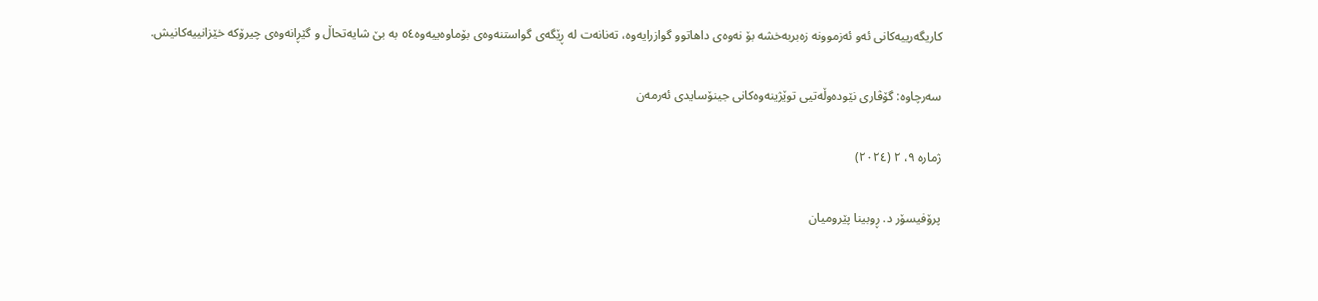کاریگەرییەکانی ئەو ئەزموونە زەبربەخشە بۆ نەوەی داهاتوو گوازرایەوە، تەنانەت لە ڕێگەی گواستنەوەی بۆماوەییەوە٥٤ بە بێ شایەتحاڵ و گێڕانەوەی چیرۆکە خێزانییەکانیش.

سەرچاوە: گۆڤاری نێودەوڵەتیی توێژینەوەکانی جینۆسایدی ئەرمەن

ژمارە ٩، ٢ (٢٠٢٤)

پرۆفیسۆر د. ڕوبینا پێرومیان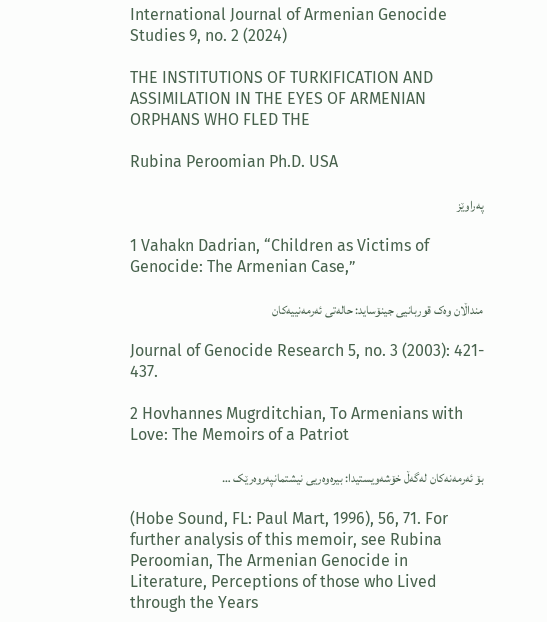International Journal of Armenian Genocide Studies 9, no. 2 (2024)

THE INSTITUTIONS OF TURKIFICATION AND ASSIMILATION IN THE EYES OF ARMENIAN ORPHANS WHO FLED THE

Rubina Peroomian Ph.D. USA

پەراوێز

1 Vahakn Dadrian, “Children as Victims of Genocide: The Armenian Case,”

منداڵان وەک قوربانیی جینۆساید: حالەتی ئەرمەنییەکان

Journal of Genocide Research 5, no. 3 (2003): 421- 437.

2 Hovhannes Mugrditchian, To Armenians with Love: The Memoirs of a Patriot

بۆ ئەرمەنەکان لەگەڵ خۆشەویستیدا: بیرەوەریی نیشتمانپەروەرێک …

(Hobe Sound, FL: Paul Mart, 1996), 56, 71. For further analysis of this memoir, see Rubina Peroomian, The Armenian Genocide in Literature, Perceptions of those who Lived through the Years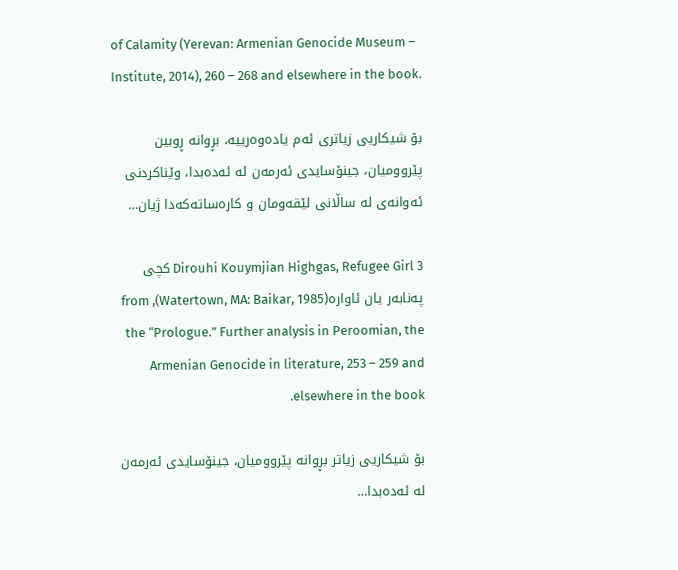of Calamity (Yerevan: Armenian Genocide Museum – Institute, 2014), 260 – 268 and elsewhere in the book.

بۆ شیکاریی زیاتری ئەم یادەوەرییە، بڕوانە ڕوبین پێروومیان، جینۆسایدی ئەرمەن لە ئەدەبدا، وێناکردنی ئەوانەی لە ساڵانی لێقەومان و کارەساتەکەدا ژیان…

3 Dirouhi Kouymjian Highgas, Refugee Girl کچی پەنابەر یان ئاوارە(Watertown, MA: Baikar, 1985), from the “Prologue.” Further analysis in Peroomian, the Armenian Genocide in literature, 253 – 259 and elsewhere in the book.

بۆ شیکاریی زیاتر بڕوانە پێروومیان، جینۆسایدی ئەرمەن لە ئەدەبدا…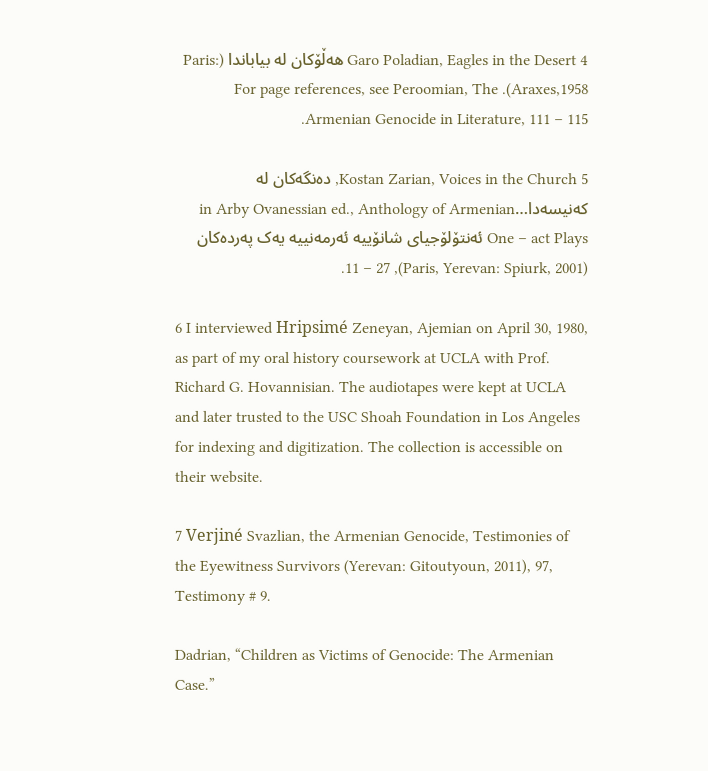4 Garo Poladian, Eagles in the Desert هەڵۆکان لە بیاباندا (Paris: Araxes,1958). For page references, see Peroomian, The Armenian Genocide in Literature, 111 – 115.

5 Kostan Zarian, Voices in the Church, دەنگەکان لە کەنیسەدا…in Arby Ovanessian ed., Anthology of Armenian One – act Plays ئەنتۆلۆجیای شانۆییە ئەرمەنییە یەک پەردەکان (Paris, Yerevan: Spiurk, 2001), 11 – 27.

6 I interviewed Hripsimé Zeneyan, Ajemian on April 30, 1980, as part of my oral history coursework at UCLA with Prof. Richard G. Hovannisian. The audiotapes were kept at UCLA and later trusted to the USC Shoah Foundation in Los Angeles for indexing and digitization. The collection is accessible on their website.

7 Verjiné Svazlian, the Armenian Genocide, Testimonies of the Eyewitness Survivors (Yerevan: Gitoutyoun, 2011), 97, Testimony # 9.

Dadrian, “Children as Victims of Genocide: The Armenian Case.”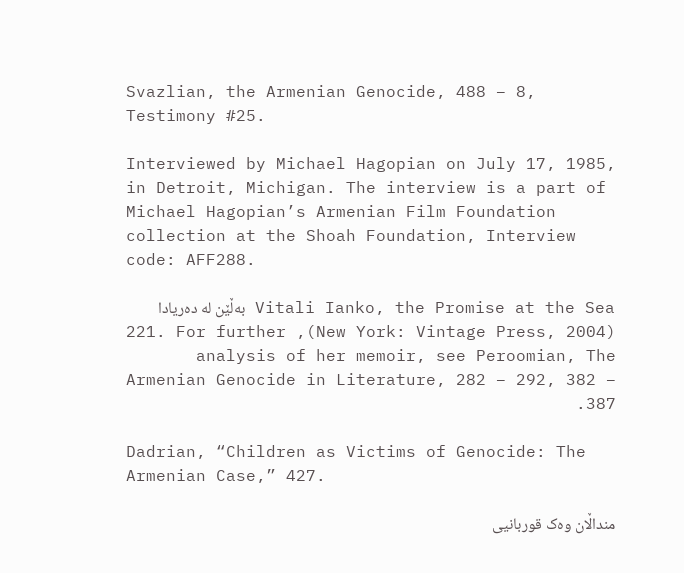Svazlian, the Armenian Genocide, 488 – 8, Testimony #25.

Interviewed by Michael Hagopian on July 17, 1985, in Detroit, Michigan. The interview is a part of Michael Hagopian’s Armenian Film Foundation collection at the Shoah Foundation, Interview code: AFF288.

Vitali Ianko, the Promise at the Sea بەڵێن لە دەریادا (New York: Vintage Press, 2004), 221. For further analysis of her memoir, see Peroomian, The Armenian Genocide in Literature, 282 – 292, 382 – 387.

Dadrian, “Children as Victims of Genocide: The Armenian Case,” 427.

منداڵان وەک قوربانیی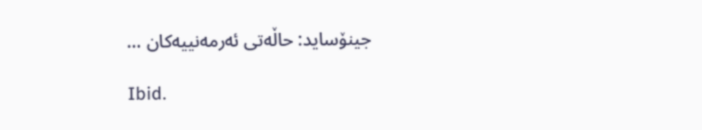جینۆساید: حاڵەتی ئەرمەنییەکان …

Ibid.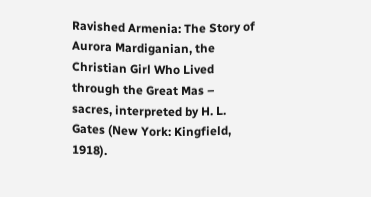Ravished Armenia: The Story of Aurora Mardiganian, the Christian Girl Who Lived through the Great Mas – sacres, interpreted by H. L. Gates (New York: Kingfield, 1918).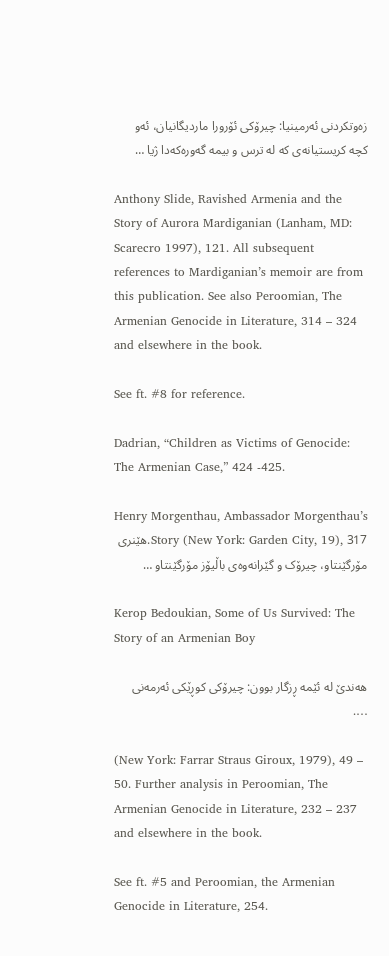زەوتکردنی ئەرمینیا: چیرۆکی ئۆرورا ماردیگانیان، ئەو کچە کریستیانەی کە لە ترس و بیمە گەورەکەدا ژیا …

Anthony Slide, Ravished Armenia and the Story of Aurora Mardiganian (Lanham, MD: Scarecro 1997), 121. All subsequent references to Mardiganian’s memoir are from this publication. See also Peroomian, The Armenian Genocide in Literature, 314 – 324 and elsewhere in the book.

See ft. #8 for reference.

Dadrian, “Children as Victims of Genocide: The Armenian Case,” 424 -425.

Henry Morgenthau, Ambassador Morgenthau’s Story (New York: Garden City, 19), 317.هێنری مۆرگێنتاو، چیرۆک و گێرانەوەی باڵیۆز مۆرگێنتاو …

Kerop Bedoukian, Some of Us Survived: The Story of an Armenian Boy

هەندێ لە ئێمە ڕزگار بوون: چیرۆکی کوڕێکی ئەرمەنی ….

(New York: Farrar Straus Giroux, 1979), 49 – 50. Further analysis in Peroomian, The Armenian Genocide in Literature, 232 – 237 and elsewhere in the book.

See ft. #5 and Peroomian, the Armenian Genocide in Literature, 254.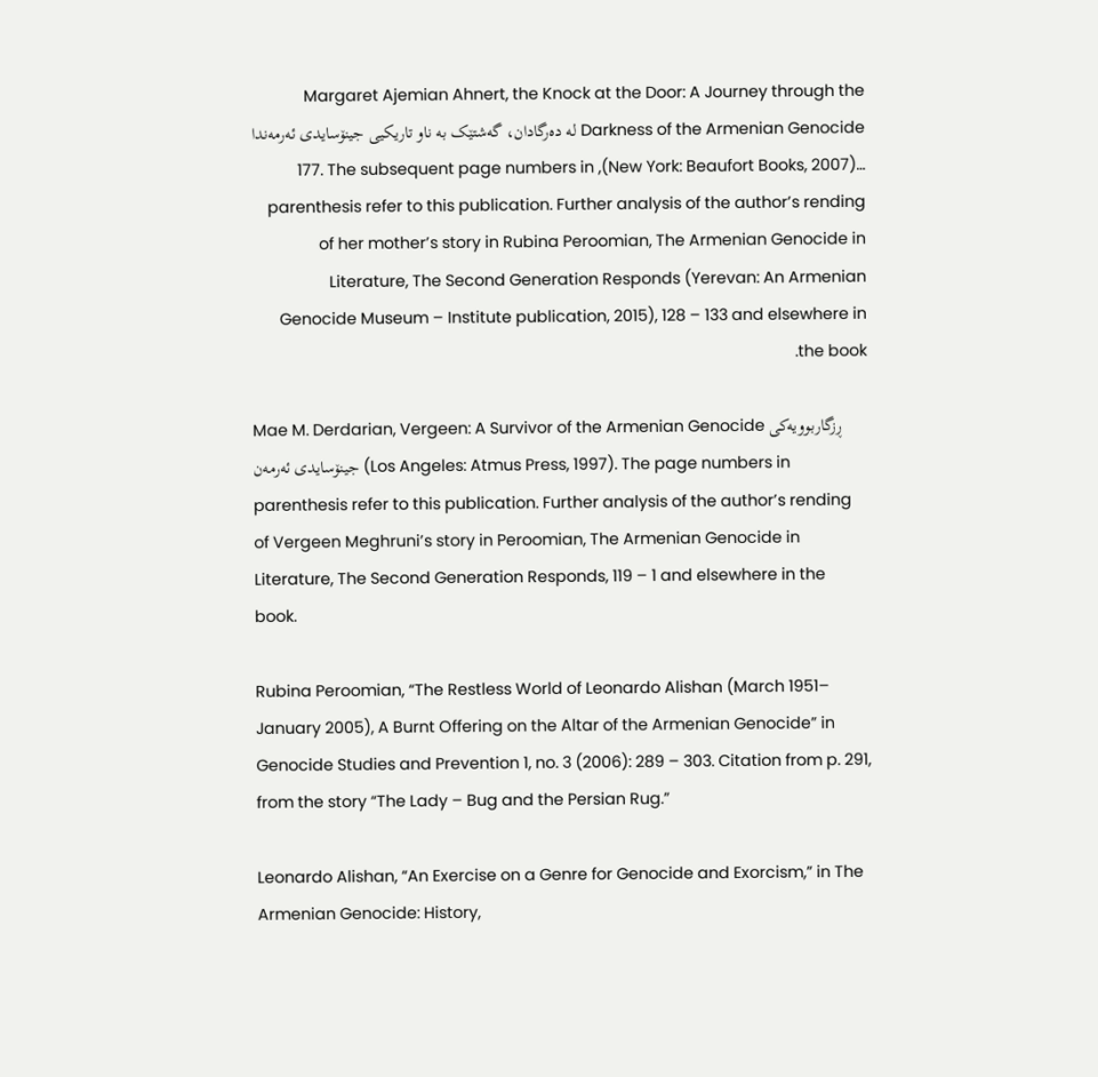Margaret Ajemian Ahnert, the Knock at the Door: A Journey through the Darkness of the Armenian Genocide لە دەرگادان، گەشتێک بە ناو تاریکیی جینۆسایدی ئەرمەندا …(New York: Beaufort Books, 2007), 177. The subsequent page numbers in parenthesis refer to this publication. Further analysis of the author’s rending of her mother’s story in Rubina Peroomian, The Armenian Genocide in Literature, The Second Generation Responds (Yerevan: An Armenian Genocide Museum – Institute publication, 2015), 128 – 133 and elsewhere in the book.

Mae M. Derdarian, Vergeen: A Survivor of the Armenian Genocide ڕزگاربوویەکی جینۆسایدی ئەرمەن (Los Angeles: Atmus Press, 1997). The page numbers in parenthesis refer to this publication. Further analysis of the author’s rending of Vergeen Meghruni’s story in Peroomian, The Armenian Genocide in Literature, The Second Generation Responds, 119 – 1 and elsewhere in the book.

Rubina Peroomian, “The Restless World of Leonardo Alishan (March 1951– January 2005), A Burnt Offering on the Altar of the Armenian Genocide” in Genocide Studies and Prevention 1, no. 3 (2006): 289 – 303. Citation from p. 291, from the story “The Lady – Bug and the Persian Rug.”

Leonardo Alishan, “An Exercise on a Genre for Genocide and Exorcism,” in The Armenian Genocide: History,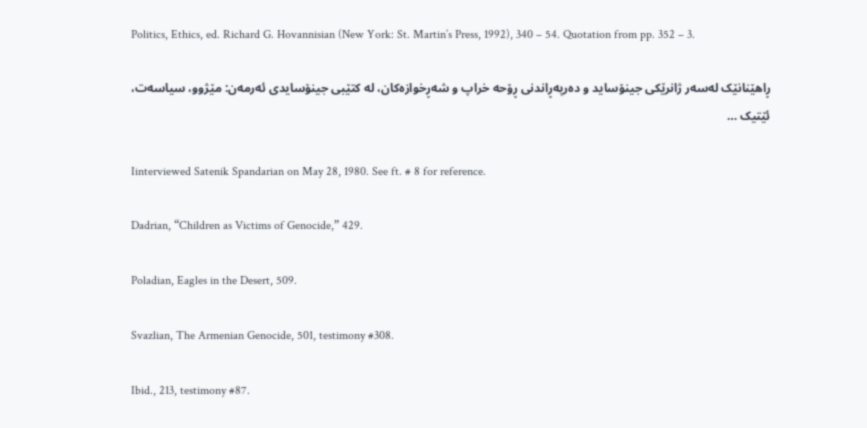Politics, Ethics, ed. Richard G. Hovannisian (New York: St. Martin’s Press, 1992), 340 – 54. Quotation from pp. 352 – 3.

ڕاهێنانێک لەسەر ژانرێکی جینۆساید و دەرپەڕاندنی ڕۆحە خراپ و شەڕخوازەکان، لە کتێبی جینۆسایدی ئەرمەن: مێژوو، سیاسەت، ئێتیک …

Iinterviewed Satenik Spandarian on May 28, 1980. See ft. # 8 for reference.

Dadrian, “Children as Victims of Genocide,” 429.

Poladian, Eagles in the Desert, 509.

Svazlian, The Armenian Genocide, 501, testimony #308.

Ibid., 213, testimony #87.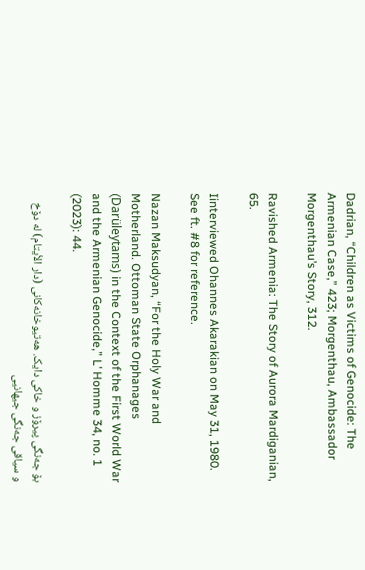Dadrian, “Children as Victims of Genocide: The Armenian Case,” 423; Morgenthau, Ambassador Morgenthau’s Story, 312.

Ravished Armenia: The Story of Aurora Mardiganian, 65.

Iinterviewed Ohannes Akarakian on May 31, 1980. See ft. #8 for reference.

Nazan Maksudyan, “For the Holy War and Motherland. Ottoman State Orphanages (Darüleytams) in the Context of the First World War and the Armenian Genocide,” L’ Homme 34, no. 1 (2023): 44.

بۆ جەنگی پیرۆز و خاکی دایک. هەتیوخانەکانی (دار الأیتام) لە دۆخ و سیاقی جەنگی جیهانیی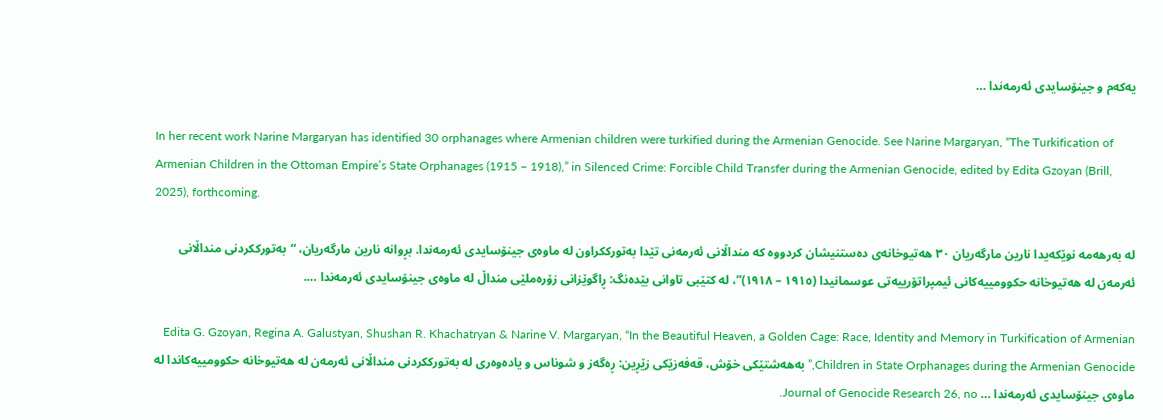یەکەم و جینۆسایدی ئەرمەندا …

In her recent work Narine Margaryan has identified 30 orphanages where Armenian children were turkified during the Armenian Genocide. See Narine Margaryan, “The Turkification of Armenian Children in the Ottoman Empire’s State Orphanages (1915 – 1918),” in Silenced Crime: Forcible Child Transfer during the Armenian Genocide, edited by Edita Gzoyan (Brill, 2025), forthcoming.

لە بەرهەمە نوێکەیدا نارین مارگەریان ٣٠ هەتیوخانەی دەستنیشان کردووە کە منداڵانی ئەرمەنی تێدا بەتورککراون لە ماوەی جینۆسایدی ئەرمەندا. بڕوانە نارین مارگەریان، “بەتورککردنی منداڵانی ئەرمەن لە هەتیوخانە حکوومییەکانی ئیمپراتۆرییەتی عوسمانیدا (١٩١٥ – ١٩١٨)”، لە کتێبی تاوانی بێدەنگ: ڕاگوێزانی زۆرەملێی منداڵ لە ماوەی جینۆسایدی ئەرمەندا ….

Edita G. Gzoyan, Regina A. Galustyan, Shushan R. Khachatryan & Narine V. Margaryan, “In the Beautiful Heaven, a Golden Cage: Race, Identity and Memory in Turkification of Armenian Children in State Orphanages during the Armenian Genocide,” بەهەشتێکی خۆش، قەفەزێکی زێڕین: ڕەگەز و شوناس و یادەوەری لە بەتورککردنی منداڵانی ئەرمەن لە هەتیوخانە حکوومییەکاندا لە ماوەی جینۆسایدی ئەرمەندا … Journal of Genocide Research 26, no.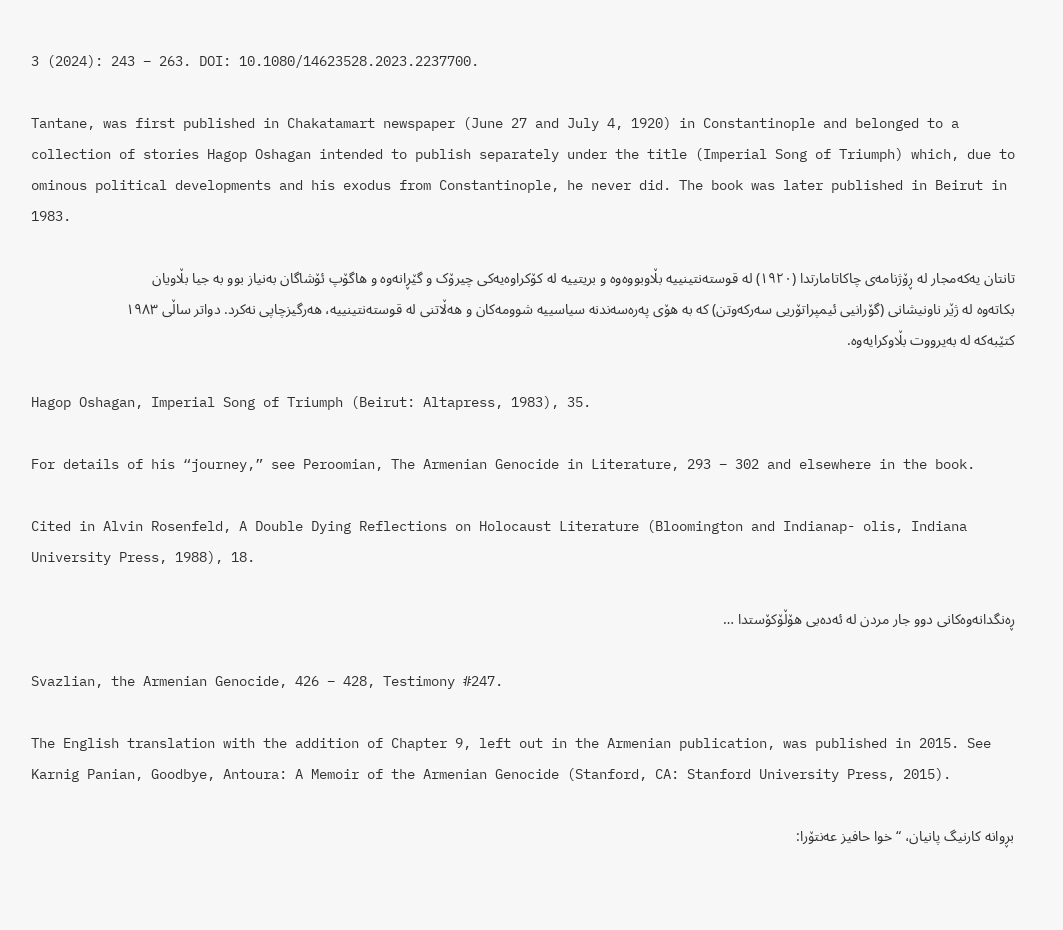3 (2024): 243 – 263. DOI: 10.1080/14623528.2023.2237700.

Tantane, was first published in Chakatamart newspaper (June 27 and July 4, 1920) in Constantinople and belonged to a collection of stories Hagop Oshagan intended to publish separately under the title (Imperial Song of Triumph) which, due to ominous political developments and his exodus from Constantinople, he never did. The book was later published in Beirut in 1983.

تانتان یەکەمجار لە ڕۆژنامەی چاکاتامارتدا (١٩٢٠) لە قوستەنتینییە بڵاوبووەوە و بریتییە لە کۆکراوەیەکی چیرۆک و گێڕانەوە و هاگۆپ ئۆشاگان بەنیاز بوو بە جیا بڵاویان بکاتەوە لە ژێر ناونیشانی (گۆرانیی ئیمپراتۆریی سەرکەوتن) کە بە هۆی پەرەسەندنە سیاسییە شوومەکان و هەڵاتنی لە قوستەنتینییە، هەرگیزچاپی نەکرد. دواتر ساڵی ١٩٨٣ کتێبەکە لە بەیرووت بڵاوکرایەوە.

Hagop Oshagan, Imperial Song of Triumph (Beirut: Altapress, 1983), 35.

For details of his “journey,” see Peroomian, The Armenian Genocide in Literature, 293 – 302 and elsewhere in the book.

Cited in Alvin Rosenfeld, A Double Dying Reflections on Holocaust Literature (Bloomington and Indianap- olis, Indiana University Press, 1988), 18.

ڕەنگدانەوەکانی دوو جار مردن لە ئەدەبی هۆڵۆکۆستدا …

Svazlian, the Armenian Genocide, 426 – 428, Testimony #247.

The English translation with the addition of Chapter 9, left out in the Armenian publication, was published in 2015. See Karnig Panian, Goodbye, Antoura: A Memoir of the Armenian Genocide (Stanford, CA: Stanford University Press, 2015).

بڕوانە کارنیگ پانیان، “خوا حافیز عەنتۆرا: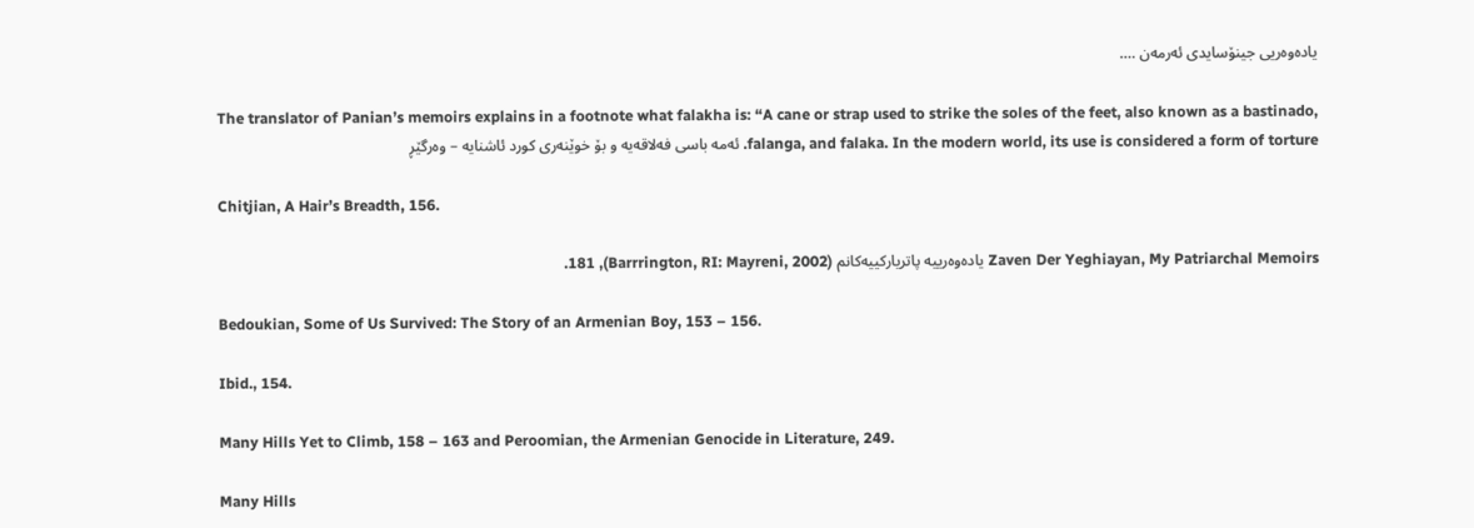یادەوەریی جینۆسایدی ئەرمەن ….

The translator of Panian’s memoirs explains in a footnote what falakha is: “A cane or strap used to strike the soles of the feet, also known as a bastinado, falanga, and falaka. In the modern world, its use is considered a form of torture. ئەمە باسی فەلاقەیە و بۆ خوێنەری کورد ئاشنایە – وەرگێڕ

Chitjian, A Hair’s Breadth, 156.

Zaven Der Yeghiayan, My Patriarchal Memoirs یادەوەرییە پاتریارکییەکانم (Barrrington, RI: Mayreni, 2002), 181.

Bedoukian, Some of Us Survived: The Story of an Armenian Boy, 153 – 156.

Ibid., 154.

Many Hills Yet to Climb, 158 – 163 and Peroomian, the Armenian Genocide in Literature, 249.

Many Hills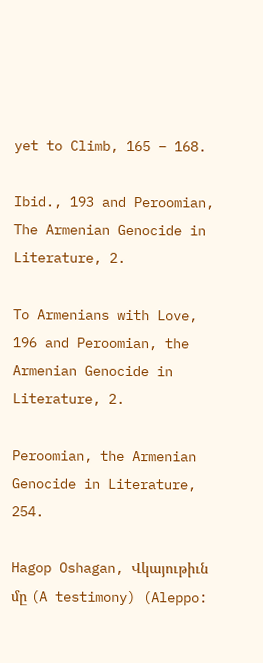yet to Climb, 165 – 168.

Ibid., 193 and Peroomian, The Armenian Genocide in Literature, 2.

To Armenians with Love, 196 and Peroomian, the Armenian Genocide in Literature, 2.

Peroomian, the Armenian Genocide in Literature, 254.

Hagop Oshagan, Վկայութիւն մը (A testimony) (Aleppo: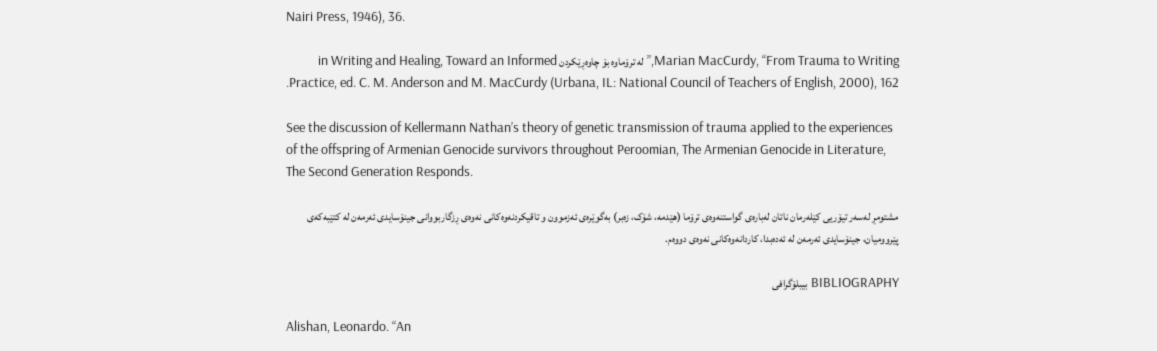Nairi Press, 1946), 36.

Marian MacCurdy, “From Trauma to Writing,” لە ترۆماوە بۆ چاوەڕێکردن in Writing and Healing, Toward an Informed Practice, ed. C. M. Anderson and M. MacCurdy (Urbana, IL: National Council of Teachers of English, 2000), 162.

See the discussion of Kellermann Nathan’s theory of genetic transmission of trauma applied to the experiences of the offspring of Armenian Genocide survivors throughout Peroomian, The Armenian Genocide in Literature, The Second Generation Responds.

مشتومڕ لەسەر تیۆریی کێلەرمان ناتان لەبارەی گواستنەوەی ترۆما (هێدمە، شۆک، زەبر) بەگوێرەی ئەزموون و تاقیکردنەوەکانی نەوەی ڕزگاربووانی جینۆسایدی ئەرمەن لە کتێبەکەی پێروومیان، جینۆسایدی ئەرمەن لە ئەدەبدا، کاردانەوەکانی نەوەی دووەم.

BIBLIOGRAPHY بیبلۆگرافی

Alishan, Leonardo. “An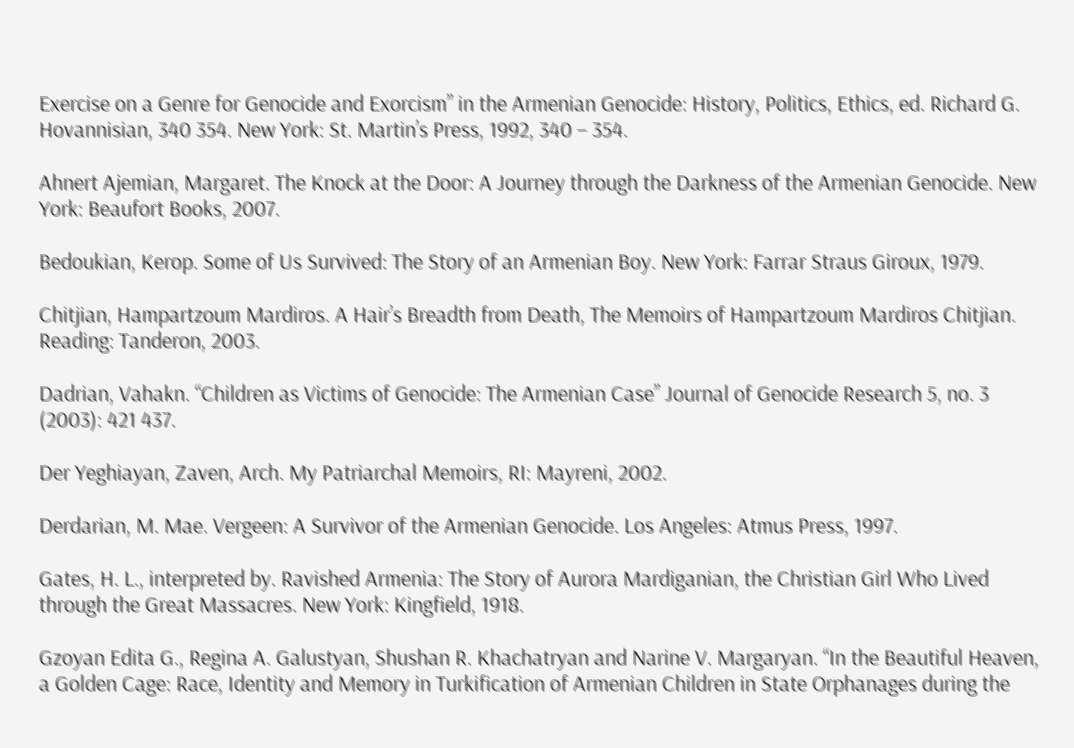Exercise on a Genre for Genocide and Exorcism” in the Armenian Genocide: History, Politics, Ethics, ed. Richard G. Hovannisian, 340 354. New York: St. Martin’s Press, 1992, 340 – 354.

Ahnert Ajemian, Margaret. The Knock at the Door: A Journey through the Darkness of the Armenian Genocide. New York: Beaufort Books, 2007.

Bedoukian, Kerop. Some of Us Survived: The Story of an Armenian Boy. New York: Farrar Straus Giroux, 1979.

Chitjian, Hampartzoum Mardiros. A Hair’s Breadth from Death, The Memoirs of Hampartzoum Mardiros Chitjian. Reading: Tanderon, 2003.

Dadrian, Vahakn. “Children as Victims of Genocide: The Armenian Case” Journal of Genocide Research 5, no. 3 (2003): 421 437.

Der Yeghiayan, Zaven, Arch. My Patriarchal Memoirs, RI: Mayreni, 2002.

Derdarian, M. Mae. Vergeen: A Survivor of the Armenian Genocide. Los Angeles: Atmus Press, 1997.

Gates, H. L., interpreted by. Ravished Armenia: The Story of Aurora Mardiganian, the Christian Girl Who Lived through the Great Massacres. New York: Kingfield, 1918.

Gzoyan Edita G., Regina A. Galustyan, Shushan R. Khachatryan and Narine V. Margaryan. “In the Beautiful Heaven, a Golden Cage: Race, Identity and Memory in Turkification of Armenian Children in State Orphanages during the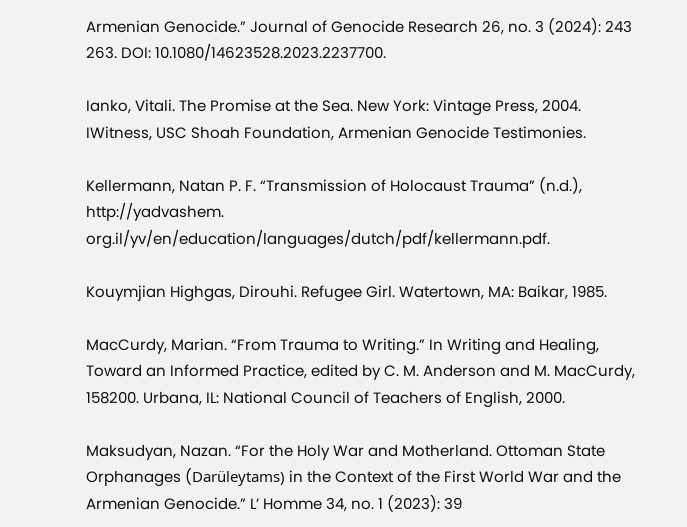Armenian Genocide.” Journal of Genocide Research 26, no. 3 (2024): 243 263. DOI: 10.1080/14623528.2023.2237700.

Ianko, Vitali. The Promise at the Sea. New York: Vintage Press, 2004. IWitness, USC Shoah Foundation, Armenian Genocide Testimonies.

Kellermann, Natan P. F. “Transmission of Holocaust Trauma” (n.d.), http://yadvashem. org.il/yv/en/education/languages/dutch/pdf/kellermann.pdf.

Kouymjian Highgas, Dirouhi. Refugee Girl. Watertown, MA: Baikar, 1985.

MacCurdy, Marian. “From Trauma to Writing.” In Writing and Healing, Toward an Informed Practice, edited by C. M. Anderson and M. MacCurdy, 158200. Urbana, IL: National Council of Teachers of English, 2000.

Maksudyan, Nazan. “For the Holy War and Motherland. Ottoman State Orphanages (Darüleytams) in the Context of the First World War and the Armenian Genocide.” L’ Homme 34, no. 1 (2023): 39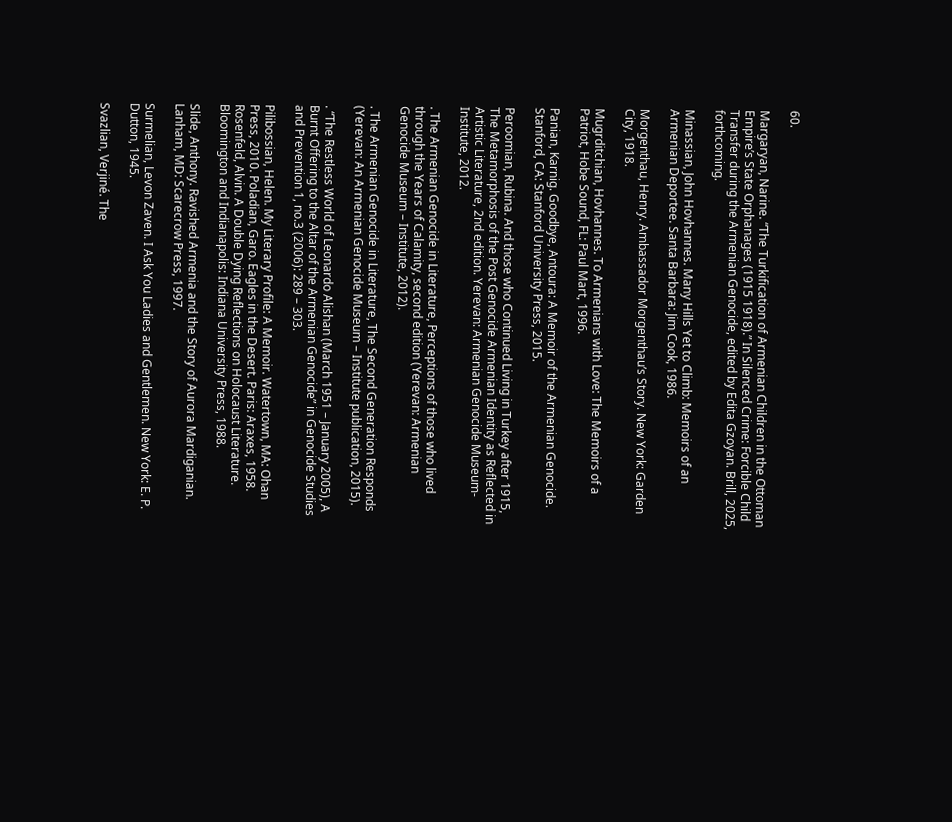60.

Margaryan, Narine. “The Turkification of Armenian Children in the Ottoman Empire’s State Orphanages (1915 1918).” In Silenced Crime: Forcible Child Transfer during the Armenian Genocide, edited by Edita Gzoyan. Brill, 2025, forthcoming.

Minassian, John Hovhannes. Many Hills Yet to Climb: Memoirs of an Armenian Deportee. Santa Barbara: Jim Cook, 1986.

Morgenthau, Henry. Ambassador Morgenthau’s Story. New York: Garden City, 1918.

Mugrditchian, Hovhannes. To Armenians with Love: The Memoirs of a Patriot, Hobe Sound, FL: Paul Mart, 1996.

Panian, Karnig. Goodbye, Antoura: A Memoir of the Armenian Genocide. Stanford, CA: Stanford University Press, 2015.

Peroomian, Rubina. And those who Continued Living in Turkey after 1915, The Metamorphosis of the Post Genocide Armenian Identity as Reflected in Artistic Literature, 2nd edition. Yerevan: Armenian Genocide Museum-Institute, 2012.

. The Armenian Genocide in Literature, Perceptions of those who lived through the Years of Calamity, second edition (Yerevan: Armenian Genocide Museum – Institute, 2012).

. The Armenian Genocide in Literature, The Second Generation Responds (Yerevan: An Armenian Genocide Museum – Institute publication, 2015).

. “The Restless World of Leonardo Alishan (March 1951 – January 2005), A Burnt Offering to the Altar of the Armenian Genocide” in Genocide Studies and Prevention 1, no.3 (2006): 289 – 303.

Pilibossian, Helen. My Literary Profile: A Memoir. Watertown, MA: Ohan Press, 2010. Poladian, Garo. Eagles in the Desert. Paris: Araxes, 1958. Rosenfeld, Alvin. A Double Dying Reflections on Holocaust Literature. Bloomington and Indianapolis: Indiana University Press, 1988.

Slide, Anthony. Ravished Armenia and the Story of Aurora Mardiganian. Lanham, MD: Scarecrow Press, 1997.

Surmelian, Levon Zaven. I Ask You Ladies and Gentlemen. New York: E. P. Dutton, 1945.

Svazlian, Verjiné. The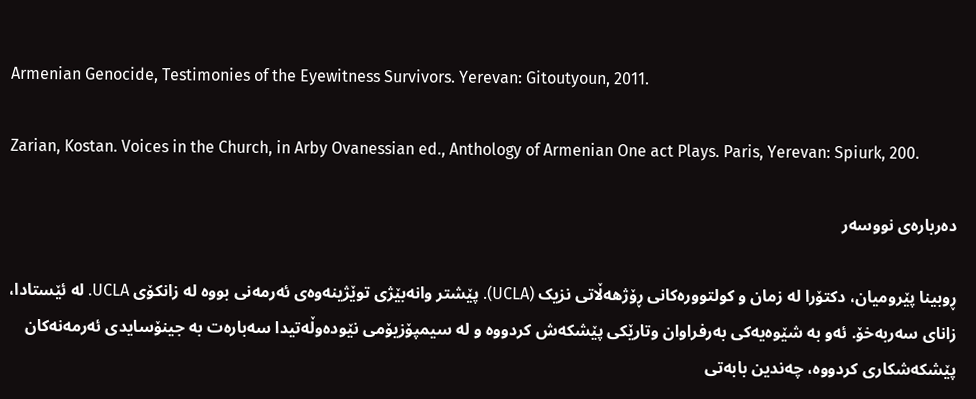Armenian Genocide, Testimonies of the Eyewitness Survivors. Yerevan: Gitoutyoun, 2011.

Zarian, Kostan. Voices in the Church, in Arby Ovanessian ed., Anthology of Armenian One act Plays. Paris, Yerevan: Spiurk, 200.

دەربارەی نووسەر

ڕوبینا پێرومیان، دکتۆرا لە زمان و کولتوورەکانی ڕۆژهەڵاتی نزیک (UCLA). پێشتر وانەبێژی توێژینەوەی ئەرمەنی بووە لە زانکۆی UCLA. لە ئێستادا، زانای سەربەخۆ. ئەو بە شێوەیەکی بەرفراوان وتارێکی پێشکەش کردووە و لە سیمپۆزیۆمی نێودەوڵەتیدا سەبارەت بە جینۆسایدی ئەرمەنەکان پێشکەشکاری کردووە، چەندین بابەتی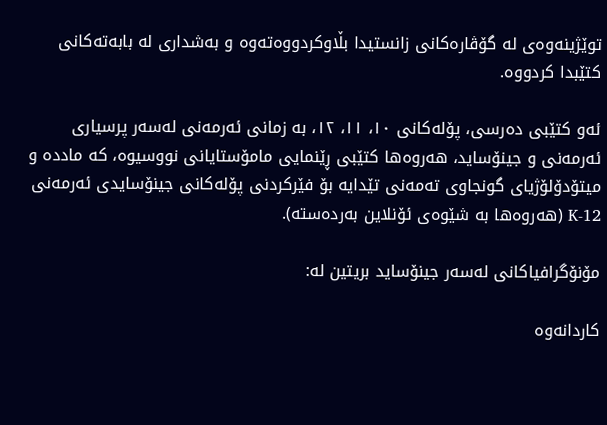توێژینەوەی لە گۆڤارەکانی زانستیدا بڵاوکردووەتەوە و بەشداری لە بابەتەکانی کتێبدا کردووە.

ئەو کتێبی دەرسی، پۆلەکانی ١٠، ١١، ١٢، بە زمانی ئەرمەنی لەسەر پرسیاری ئەرمەنی و جینۆساید، هەروەها کتێبی ڕێنمایی مامۆستایانی نووسیوە، کە ماددە و میتۆدۆلۆژیای گونجاوی تەمەنی تێدایە بۆ فێرکردنی پۆلەکانی جینۆسایدی ئەرمەنی K-12 (هەروەها بە شێوەی ئۆنلاین بەردەستە).

مۆنۆگرافیاکانی لەسەر جینۆساید بریتین لە:

کاردانەوە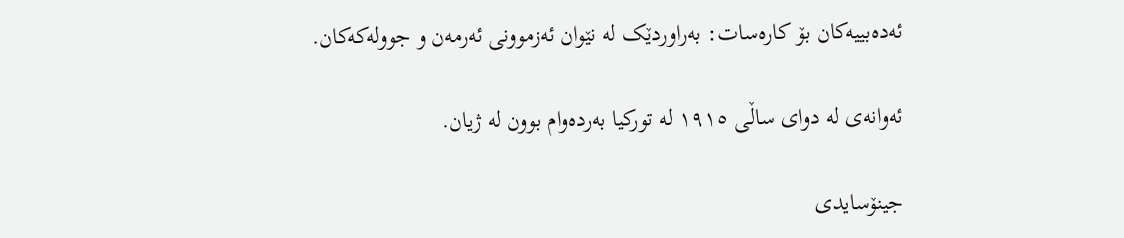ئەدەبییەکان بۆ کارەسات: بەراوردێک لە نێوان ئەزموونی ئەرمەن و جوولەکەکان.

ئەوانەی لە دوای ساڵی ١٩١٥ لە تورکیا بەردەوام بوون لە ژیان.

جینۆسایدی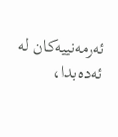ئەرمەنییەکان لە ئەدەبدا،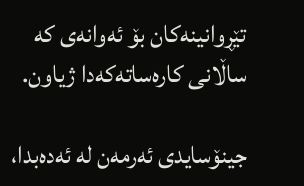تێڕوانینەکان بۆ ئەوانەی کە ساڵانی کارەساتەکەدا ژیاون.

جینۆسایدی ئەرمەن لە ئەدەبدا،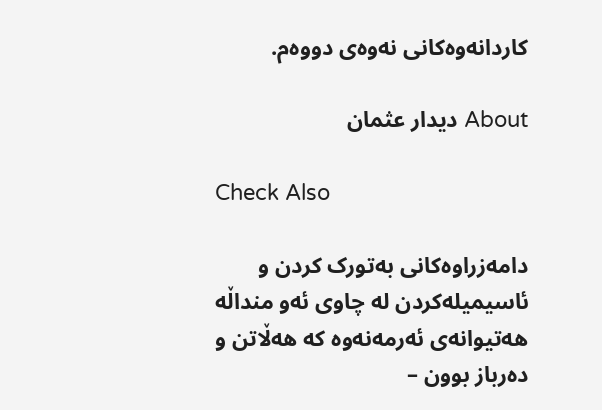کاردانەوەکانی نەوەی دووەم.

About دیدار عثمان

Check Also

دامەزراوەکانی بەتورک کردن و ئاسیمیلەکردن لە چاوی ئەو منداڵە هەتیوانەی ئەرمەنەوە کە هەڵاتن و دەرباز بوون –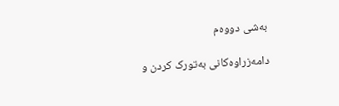بەشی دووەم

دامەزراوەکانی بەتورک کردن و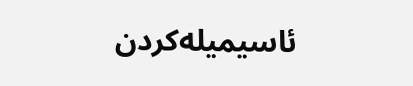ئاسیمیلەکردن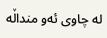لە چاوی ئەو منداڵە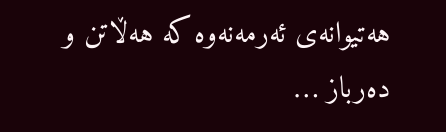هەتیوانەی ئەرمەنەوە کە هەڵاتن و دەرباز …